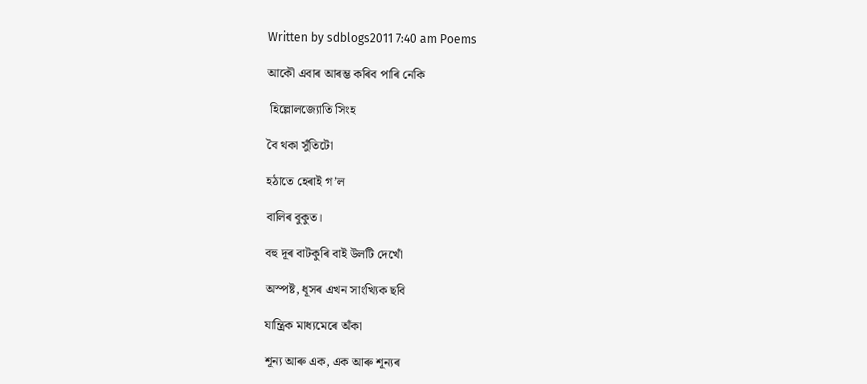Written by sdblogs2011 7:40 am Poems

আকৌ এবাৰ আৰম্ভ কৰিব পাৰি নেকি

 হিল্লোলজ্যোতি সিংহ

বৈ থকা সুঁতিটো

হঠাতে হেৰাই গ’ল

বালিৰ বুকুত।

বহু দূৰ বাটকুৰি বাই উলটি দেখোঁ

অস্পষ্ট, ধূসৰ এখন সাংখ্যিক ছবি

যান্ত্ৰিক মাধ্যমেৰে অঁকা

শূন্য আৰু এক, এক আৰু শূন্যৰ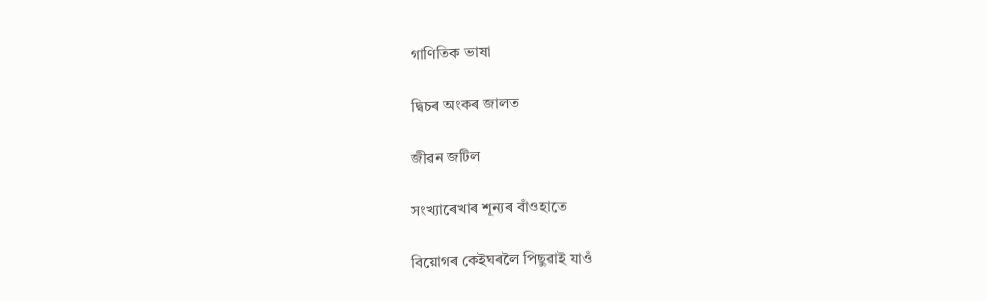গাণিতিক ভাষা

দ্বিচৰ অংকৰ জালত

জীৱন জটিল

সংখ্যাৰেখাৰ শূন্যৰ বাঁওহাতে

বিয়োগৰ কেইঘৰলৈ পিছুৱাই যাওঁ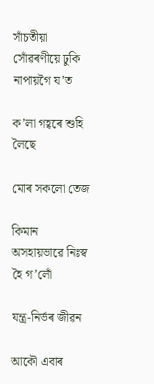সাঁচতীয়া সোঁৱৰণীয়ে ঢুকি নাপায়গৈ য’ত

ক’লা গহ্বৰে শুহি লৈছে

মোৰ সকলো তেজ

কিমান অসহায়ভাৱে নিঃস্ব হৈ গ’লোঁ

যন্ত্ৰ-নিৰ্ভৰ জীৱন

আকৌ এবাৰ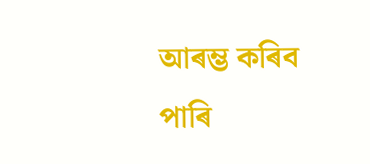আৰম্ভ কৰিব পাৰি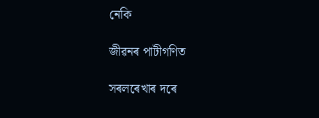নেকি

জীৱনৰ পাটীগণিত

সৰলৰেখাৰ দৰে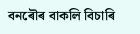বনৰৌৰ বাকলি বিচাৰি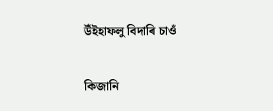উঁইহাফলু বিদাৰি চাওঁ

কিজানি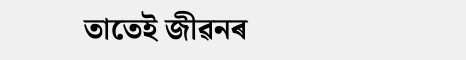তাতেই জীৱনৰ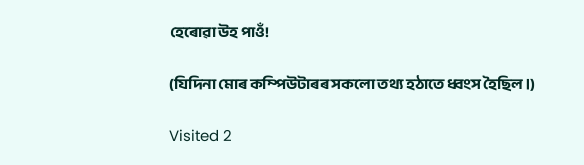হেৰোৱা উহ পাওঁ!

(যিদিনা মোৰ কম্পিউটাৰৰ সকলো তথ্য হঠাতে ধ্বংস হৈছিল।)

Visited 2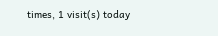times, 1 visit(s) today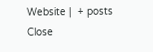Website |  + posts
Close